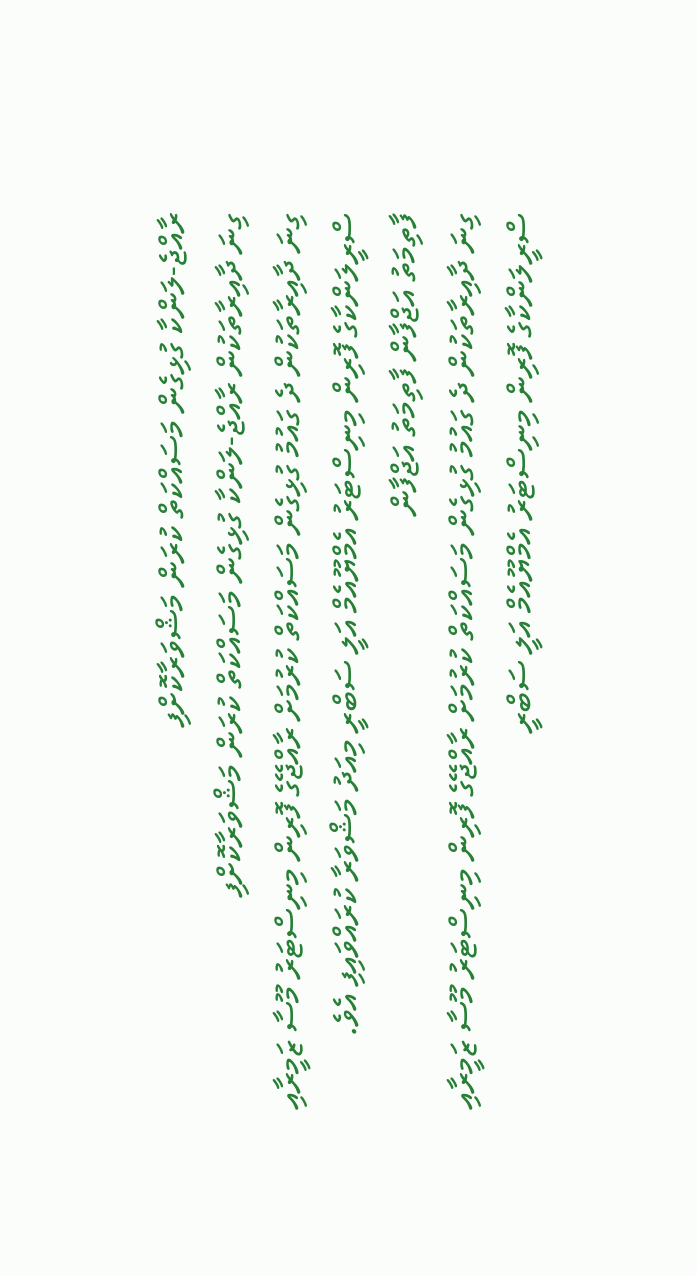ރާއްޖެ-ލަންކާ ގުޅިގެން މަސައްކަތް ކުރަން މަޝްވަރާކޮށްފި
ގިނަ ދާއިރާތަކުން ރާއްޖެ-ލަންކާ ގުޅިގެން މަސައްކަތް ކުރަން މަޝްވަރާކޮށްފި
ގިނަ ދާއިރާތަކުން ދެ ގައުމު ގުޅިގެން މަސައްކަތް ކުރުމަށް ރާއްޖޭގެ ފޮރިން މިނިސްޓަރު މޫސާ ޒަމީރާއި ސްރީލަންކާގެ ފޮރިން މިނިސްޓަރު އެމްޔޫއެމް އަލީ ސަބްރީ މިއަދު މަޝްވަރާ ކުރައްވައިފި އެވެ.
ފާތިމަތު އަޖްފާން ފާތިމަތު އަޖްފާން
ގިނަ ދާއިރާތަކުން ދެ ގައުމު ގުޅިގެން މަސައްކަތް ކުރުމަށް ރާއްޖޭގެ ފޮރިން މިނިސްޓަރު މޫސާ ޒަމީރާއި ސްރީލަންކާގެ ފޮރިން މިނިސްޓަރު އެމްޔޫއެމް އަލީ ސަބްރީ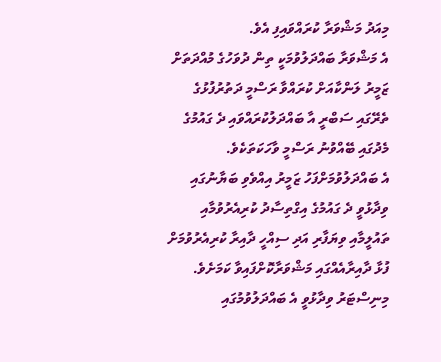މިއަދު މަޝްވަރާ ކުރައްވައިފި އެވެ.
އެ މަޝްވަރާ ބައްދަލުވުމަކީ ތިން ދުވަހުގެ މުއްދަތަށް ޒަމީރު ލަންކާއަށް ކުރައްވާ ރަސްމީ ދަތުރުފުޅުގެ ތެރޭގައި ސަބްރީ އާ ބައްދަލުކުރައްވައި ދެ ގައުމުގެ މެދުގައި ބޭއްވުނު ރަސްމީ ވާހަކަތަކެވެ.
އެ ބައްދަލުވުމަށްފަހު ޒަމީރު އިއްވެވި ބަޔާނުގައި ވިދާޅުވީ ދެ ގައުމުގެ އިގްތިސާދު ކުރިއެރުވުމާއި ތައުލީމާއި ވިޔަފާރި އަދި ސިއްހީ ދާއިރާ ކުރިއެރުވުމަށް ފުޅާ ދާއިރާއެއްގައި މަޝްވަރާކޮށްފައިވާ ކަމަށެވެ.
މިނިސްޓަރު ވިދާޅުވީ އެ ބައްދަލުވުމުގައި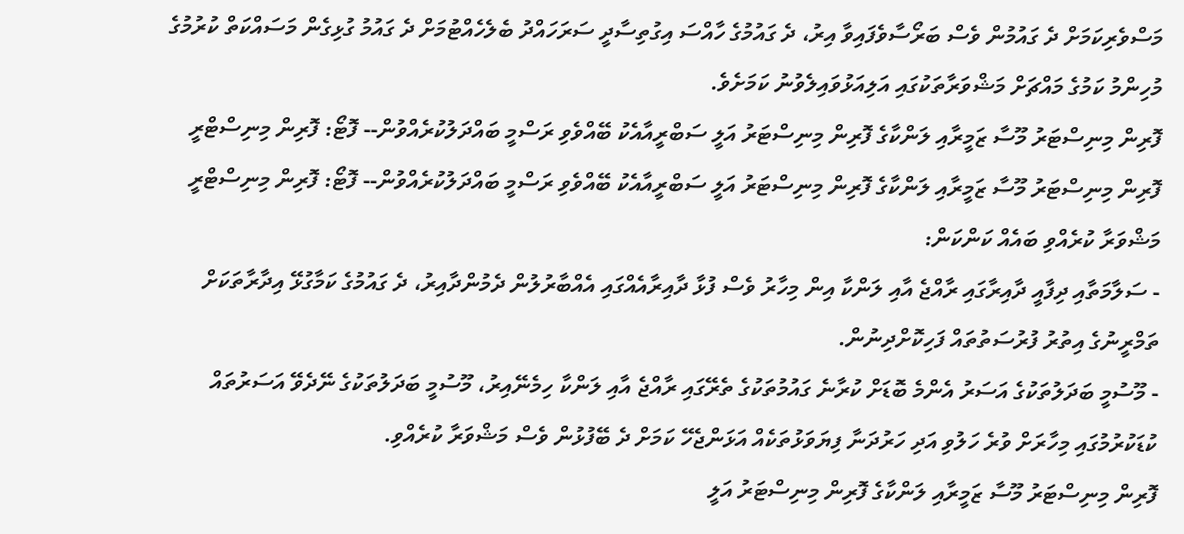މަސްވެރިކަމަށް ދެ ގައުމުން ވެސް ބަރޯސާވެފައިވާ އިރު، ދެ ގައުމުގެ ހާއްސަ އިގުތިސާދީ ސަރަހައްދު ބެލެހެއްޓުމަށް ދެ ގައުމު ގުޅިގެން މަސައްކަތް ކުރުމުގެ މުހިންމު ކަމުގެ މައްޗަށް މަޝްވަރާތަކުގައި އަލިއަޅުވައިލެވުނު ކަމަށެވެ.
ފޮރިން މިނިސްޓަރު މޫސާ ޒަމީރާއި ލަންކާގެ ފޮރިން މިނިސްޓަރު އަލީ ސަބްރީއާއެކު ބޭއްވެވި ރަސްމީ ބައްދަލުކުރެއްވުން-- ފޮޓޯ: ފޮރިން މިނިސްޓްރީ
ފޮރިން މިނިސްޓަރު މޫސާ ޒަމީރާއި ލަންކާގެ ފޮރިން މިނިސްޓަރު އަލީ ސަބްރީއާއެކު ބޭއްވެވި ރަސްމީ ބައްދަލުކުރެއްވުން-- ފޮޓޯ: ފޮރިން މިނިސްޓްރީ
މަޝްވަރާ ކުރެއްވި ބައެއް ކަންކަން:
- ސަލާމަތާއި ދިފާއީ ދާއިރާގައި ރާއްޖެ އާއި ލަންކާ އިން މިހާރު ވެސް ފުޅާ ދާއިރާއެއްގައި އެއްބާރުލުން ދެމުންދާއިރު، ދެ ގައުމުގެ ކަމާގުޅޭ އިދާރާތަކަށް ތަމްރީނުގެ އިތުރު ފުރުސަތުތައް ފަހިކޮށްދިނުން.
- މޫސުމީ ބަދަލުތަކުގެ އަސަރު އެންމެ ބޮޑަށް ކުރާނެ ގައުމުތަކުގެ ތެރޭގައި ރާއްޖެ އާއި ލަންކާ ހިމެނޭއިރު، މޫސުމީ ބަދަލުތަކުގެ ނޭދެވޭ އަސަރުތައް ކުޑަކުރުމުގައި މިހާރަށް ވުރެ ހަލުވި އަދި ހަރުދަނާ ފިޔަވަޅުތަކެއް އަޅަންޖެހޭ ކަމަށް ދެ ބޭފުޅުން ވެސް މަޝްވަރާ ކުރެއްވި.
ފޮރިން މިނިސްޓަރު މޫސާ ޒަމީރާއި ލަންކާގެ ފޮރިން މިނިސްޓަރު އަލީ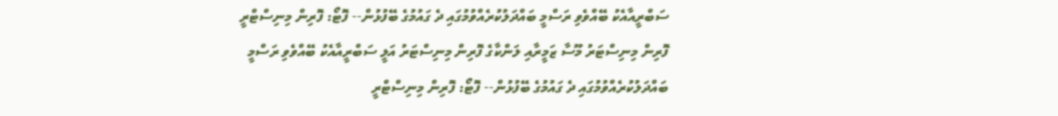ސަބްރީއާއެކު ބޭއްވެވި ރަސްމީ ބައްދަލުކުރެއްވުމުގައި ދެ ގައުމުގެ ބޭފުޅުން-- ފޮޓޯ: ފޮރިން މިނިސްޓްރީ
ފޮރިން މިނިސްޓަރު މޫސާ ޒަމީރާއި ލަންކާގެ ފޮރިން މިނިސްޓަރު އަލީ ސަބްރީއާއެކު ބޭއްވެވި ރަސްމީ ބައްދަލުކުރެއްވުމުގައި ދެ ގައުމުގެ ބޭފުޅުން-- ފޮޓޯ: ފޮރިން މިނިސްޓްރީ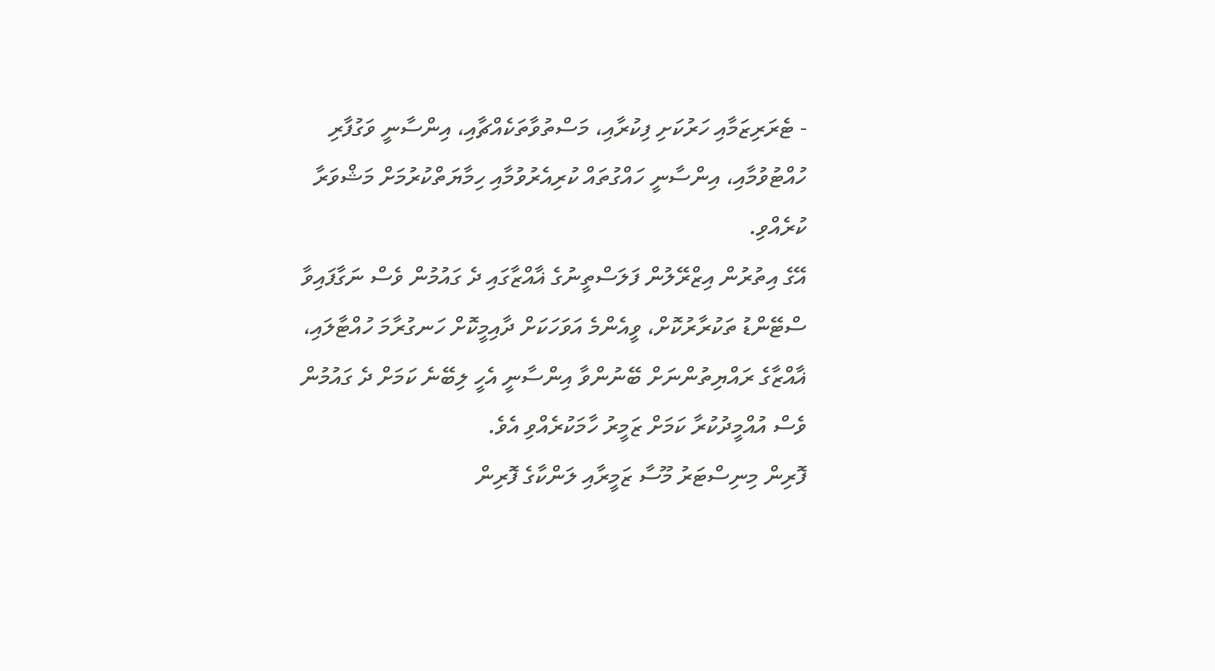- ޓެރަރިޒަމާއި ހަރުކަށި ފިކުރާއި، މަސްތުވާތަކެއްޗާއި، އިންސާނީ ވަގުފާރި ހުއްޓުވުމާއި، އިންސާނީ ހައްގުތައް ކުރިއެރުވުމާއި ހިމާޔަތްކުރުމަށް މަޝްވަރާ ކުރެއްވި.
އޭގެ އިތުރުން އިޒްރޭލުން ފަލަސްތީނުގެ ޣާއްޒާގައި ދެ ގައުމުން ވެސް ނަގާފައިވާ ސްޓޭންޑު ތަކުރާރުކޮށް، ވީއެންމެ އަވަހަކަށް ދާއިމީކޮށް ހަނގުރާމަ ހުއްޓާލައި، ޣާއްޒާގެ ރައްޔިތުންނަށް ބޭނުންވާ އިންސާނީ އެހީ ލިބޭނެ ކަމަށް ދެ ގައުމުން ވެސް އުއްމީދުކުރާ ކަމަށް ޒަމީރު ހާމަކުރެއްވި އެވެ.
ފޮރިން މިނިސްޓަރު މޫސާ ޒަމީރާއި ލަންކާގެ ފޮރިން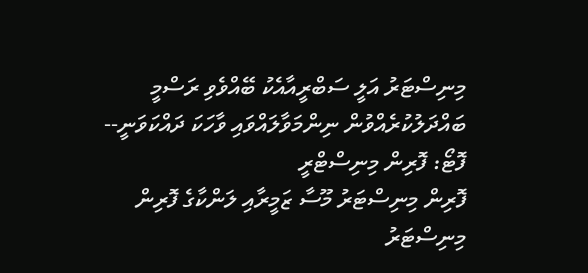މިނިސްޓަރު އަލީ ސަބްރީއާއެކު ބޭއްވެވި ރަސްމީ ބައްދަލުކުރެއްވުން ނިންމަވާލައްވައި ވާހަކަ ދައްކަވަނީ-- ފޮޓޯ: ފޮރިން މިނިސްޓްރީ
ފޮރިން މިނިސްޓަރު މޫސާ ޒަމީރާއި ލަންކާގެ ފޮރިން މިނިސްޓަރު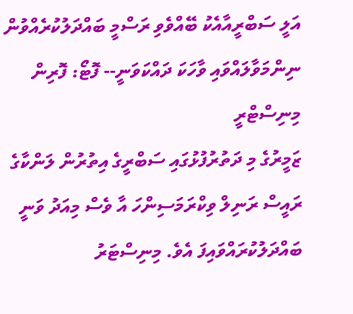އަލީ ސަބްރީއާއެކު ބޭއްވެވި ރަސްމީ ބައްދަލުކުރެއްވުން ނިންމަވާލައްވައި ވާހަކަ ދައްކަވަނީ-- ފޮޓޯ: ފޮރިން މިނިސްޓްރީ
ޒަމީރުގެ މި ދަތުރުފުޅުގައި ސަބްރީގެ އިތުރުން ލަންކާގެ ރައީސް ރަނިލް ވިކްރަމަސިންހަ އާ ވެސް މިއަދު ވަނީ ބައްދަލުކުރައްވައިފަ އެވެ. މިނިސްޓަރު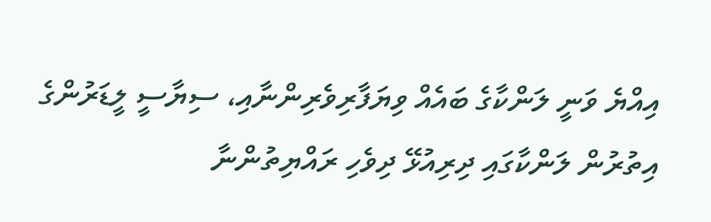އިއްޔެ ވަނީ ލަންކާގެ ބައެއް ވިޔަފާރިވެރިންނާއި، ސިޔާސީ ލީޑަރުންގެ އިތުރުން ލަންކާގައި ދިރިއުޅޭ ދިވެހި ރައްޔިތުންނާ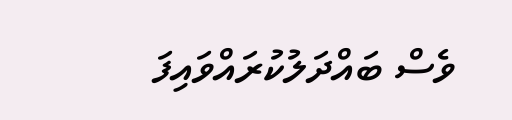ވެސް ބައްދަލުކުރައްވައިފަ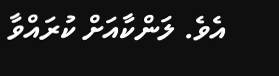އެވެ. ލަންކާއަށް ކުރައްވާ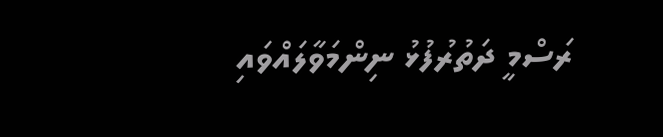ރަސްމީ ދަތުރުފުޅު ނިންމަވާލައްވައި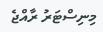މިނިސްޓަރު ރާއްޖެ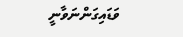ވަޑައިގަންނަވާނީ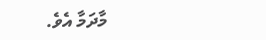މާދަމާ އެވެ.